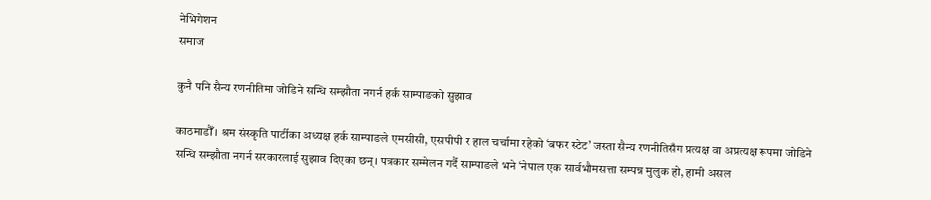नेभिगेशन
समाज

कुनै पनि सैन्य रणनीतिमा जोडिने सन्धि सम्झौता नगर्न हर्क साम्पाङको सुझाव

काठमाडौँ । श्रम संस्कृति पार्टीका अध्यक्ष हर्क साम्पाङले एमसीसी, एसपीपी र हाल चर्चामा रहेको ‘बफर स्टेट’ जस्ता सैन्य रणनीतिसँग प्रत्यक्ष वा अप्रत्यक्ष रूपमा जोडिने सन्धि सम्झौता नगर्न सरकारलाई सुझाव दिएका छन्। पत्रकार सम्मेलन गर्दै साम्पाङले भने ‘नेपाल एक सार्वभौमसत्ता सम्पन्न मुलुक हो, हामी असल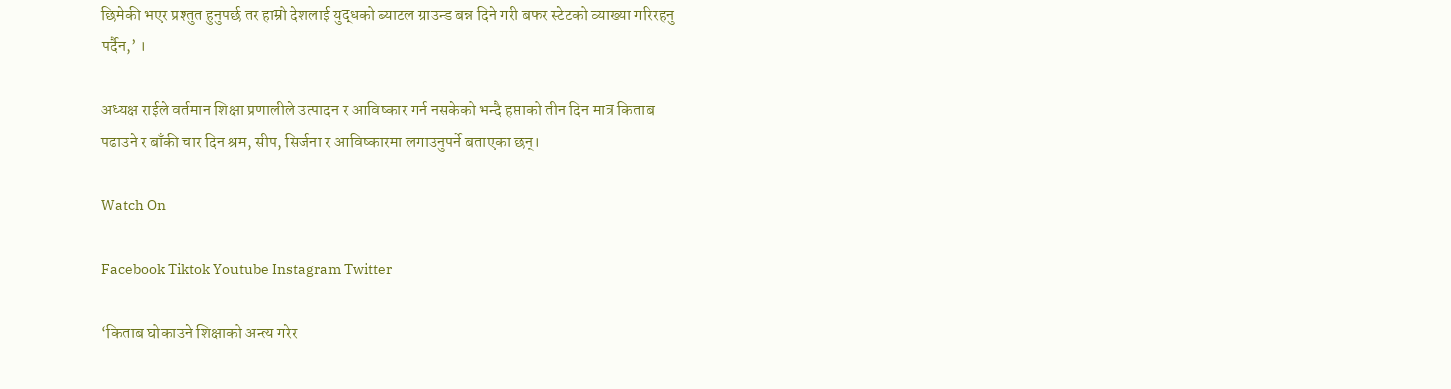छिमेकी भएर प्रश्तुत हुनुपर्छ तर हाम्रो देशलाई युद्धको ब्याटल ग्राउन्ड बन्न दिने गरी बफर स्टेटको व्याख्या गरिरहनु पर्दैन,’ ।

अध्यक्ष राईले वर्तमान शिक्षा प्रणालीले उत्पादन र आविष्कार गर्न नसकेको भन्दै हप्ताको तीन दिन मात्र किताब पढाउने र बाँकी चार दिन श्रम, सीप, सिर्जना र आविष्कारमा लगाउनुपर्ने बताएका छन्।

Watch On

Facebook Tiktok Youtube Instagram Twitter

‘किताब घोकाउने शिक्षाको अन्त्य गरेर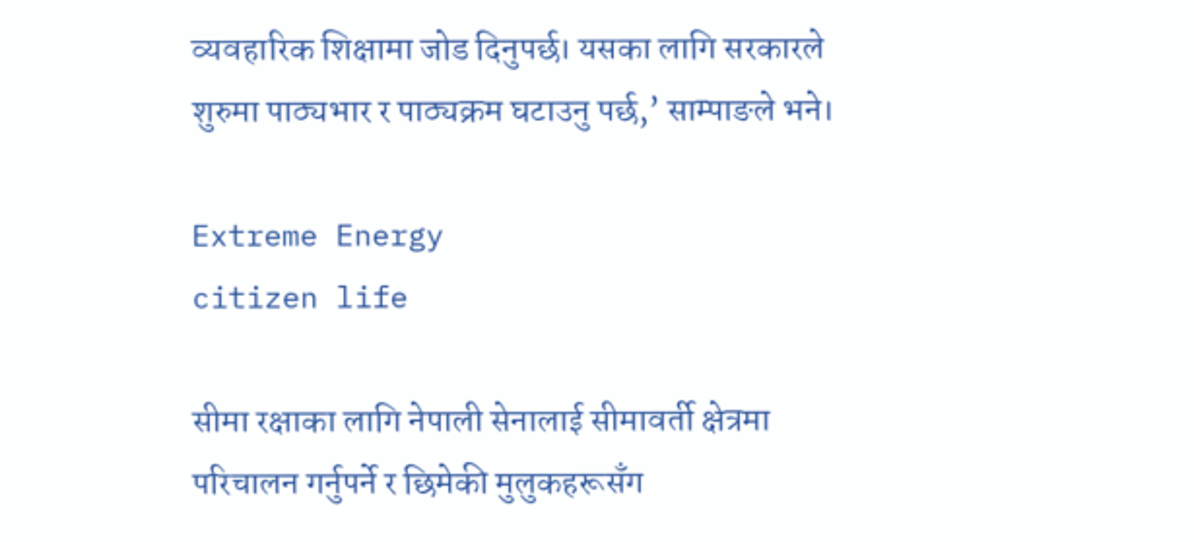व्यवहारिक शिक्षामा जोड दिनुपर्छ। यसका लागि सरकारले शुरुमा पाठ्यभार र पाठ्यक्रम घटाउनु पर्छ,’ साम्पाङले भने।

Extreme Energy
citizen life

सीमा रक्षाका लागि नेपाली सेनालाई सीमावर्ती क्षेत्रमा परिचालन गर्नुपर्ने र छिमेकी मुलुकहरूसँग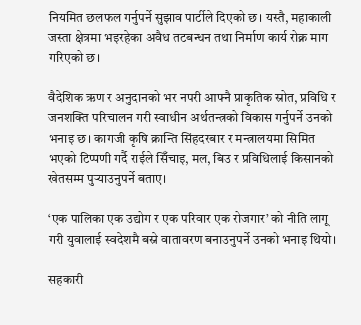नियमित छलफल गर्नुपर्ने सुझाव पार्टीले दिएको छ। यस्तै, महाकाली जस्ता क्षेत्रमा भइरहेका अवैध तटबन्धन तथा निर्माण कार्य रोक्न माग गरिएको छ।

वैदेशिक ऋण र अनुदानको भर नपरी आफ्नै प्राकृतिक स्रोत, प्रविधि र जनशक्ति परिचालन गरी स्वाधीन अर्थतन्त्रको विकास गर्नुपर्ने उनको भनाइ छ। कागजी कृषि क्रान्ति सिंहदरबार र मन्त्रालयमा सिमित भएको टिप्पणी गर्दै राईले सिँचाइ, मल, बिउ र प्रविधिलाई किसानको खेतसम्म पुर्‍याउनुपर्ने बताए।

‘एक पालिका एक उद्योग र एक परिवार एक रोजगार’ को नीति लागू गरी युवालाई स्वदेशमै बस्ने वातावरण बनाउनुपर्ने उनको भनाइ थियो।

सहकारी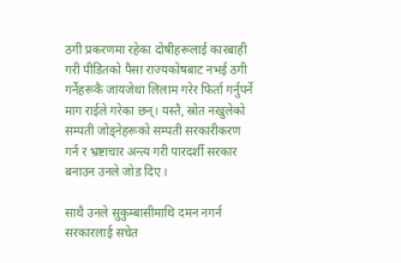ठगी प्रकरणमा रहेका दोषीहरूलाई कारबाही गरी पीडितको पैसा राज्यकोषबाट नभई ठगी गर्नेहरूकै जायजेथा लिलाम गरेर फिर्ता गर्नुपर्ने माग राईले गरेका छन्। यस्तै, स्रोत नखुलेको सम्पती जोड्नेहरूको सम्पती सरकारीकरण गर्न र भ्रष्टाचार अन्त्य गरी पारदर्शी सरकार बनाउन उनले जोड दिए ।

साथै उनले सुकुम्बासीमाथि दमन नगर्न सरकारलाई सचेत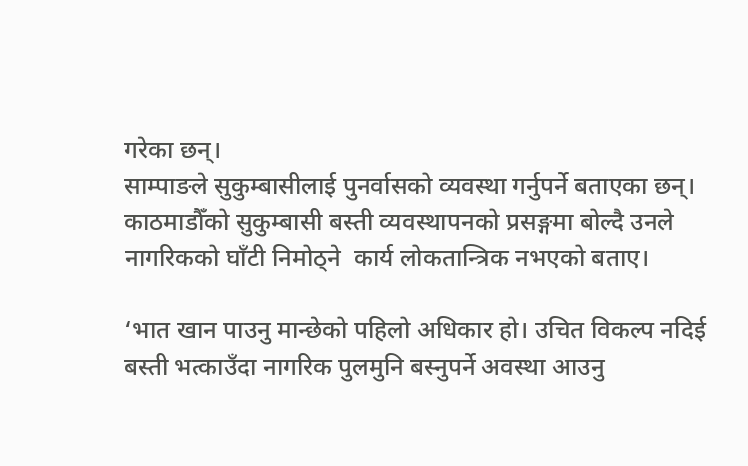गरेका छन्।
साम्पाङले सुकुम्बासीलाई पुनर्वासको व्यवस्था गर्नुपर्ने बताएका छन्। काठमाडौँको सुकुम्बासी बस्ती व्यवस्थापनको प्रसङ्गमा बोल्दै उनले नागरिकको घाँटी निमोठ्ने  कार्य लोकतान्त्रिक नभएको बताए।

‘भात खान पाउनु मान्छेको पहिलो अधिकार हो। उचित विकल्प नदिई बस्ती भत्काउँदा नागरिक पुलमुनि बस्नुपर्ने अवस्था आउनु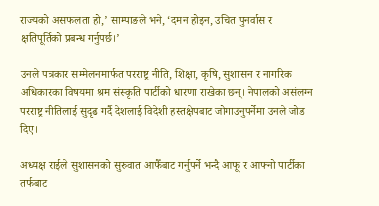राज्यको असफलता हो,’ साम्पाङले भने, ‘दमन होइन, उचित पुनर्वास र क्षतिपूर्तिको प्रबन्ध गर्नुपर्छ।’

उनले पत्रकार सम्मेलनमार्फत परराष्ट्र नीति, शिक्षा, कृषि, सुशासन र नागरिक अधिकारका विषयमा श्रम संस्कृति पार्टीको धारणा राखेका छन्। नेपालको असंलग्न परराष्ट्र नीतिलाई सुदृढ गर्दै देशलाई विदेशी हस्तक्षेपबाट जोगाउनुपर्नेमा उनले जोड दिए।

अध्यक्ष राईले सुशासनको सुरुवात आफैँबाट गर्नुपर्ने भन्दै आफू र आफ्नो पार्टीका तर्फबाट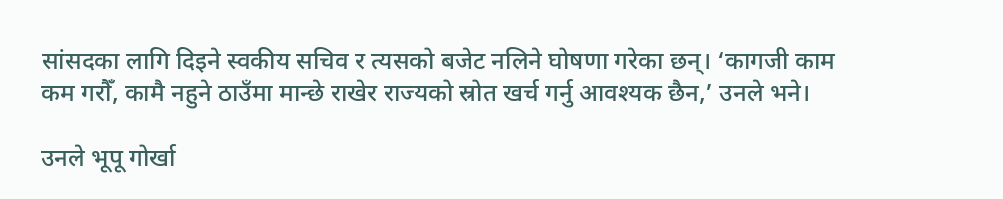सांसदका लागि दिइने स्वकीय सचिव र त्यसको बजेट नलिने घोषणा गरेका छन्। ‘कागजी काम कम गरौँ, कामै नहुने ठाउँमा मान्छे राखेर राज्यको स्रोत खर्च गर्नु आवश्यक छैन,’ उनले भने।

उनले भूपू गोर्खा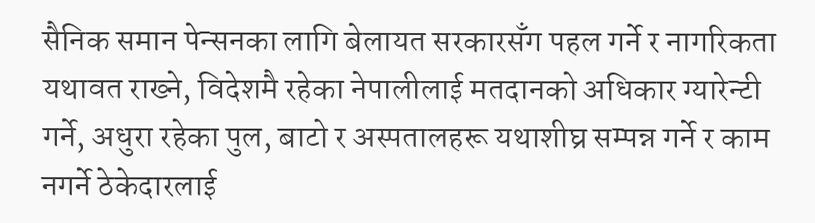सैनिक समान पेन्सनका लागि बेलायत सरकारसँग पहल गर्ने र नागरिकता यथावत राख्ने, विदेशमै रहेका नेपालीलाई मतदानको अधिकार ग्यारेन्टी गर्ने, अधुरा रहेका पुल, बाटो र अस्पतालहरू यथाशीघ्र सम्पन्न गर्ने र काम नगर्ने ठेकेदारलाई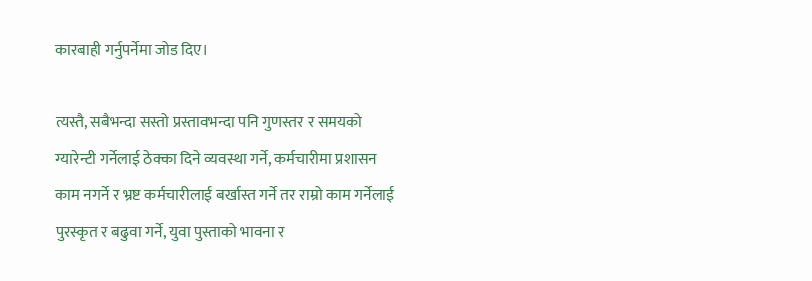कारबाही गर्नुपर्नेमा जोड दिए।

त्यस्तै, सबैभन्दा सस्तो प्रस्तावभन्दा पनि गुणस्तर र समयको ग्यारेन्टी गर्नेलाई ठेक्का दिने व्यवस्था गर्ने, कर्मचारीमा प्रशासन काम नगर्ने र भ्रष्ट कर्मचारीलाई बर्खास्त गर्ने तर राम्रो काम गर्नेलाई पुरस्कृत र बढुवा गर्ने, युवा पुस्ताको भावना र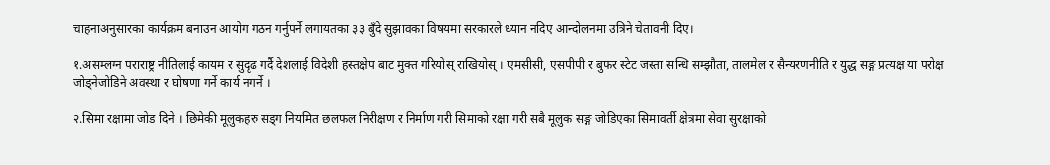चाहनाअनुसारका कार्यक्रम बनाउन आयोग गठन गर्नुपर्ने लगायतका ३३ बुँदे सुझावका विषयमा सरकारले ध्यान नदिए आन्दोलनमा उत्रिने चेतावनी दिए।

१.असम्लग्न पराराष्ट्र नीतिलाई कायम र सुदृढ गर्दै देशलाई विदेशी हस्तक्षेप बाट मुक्त गरियोस् राखियोस् । एमसीसी, एसपीपी र बुफर स्टेट जस्ता सन्धि सम्झौता, तालमेल र सैन्यरणनीति र युद्ध सङ्ग प्रत्यक्ष या परोक्ष जोड्नेजोडिने अवस्था र घोषणा गर्ने कार्य नगर्ने ।

२.सिमा रक्षामा जोड दिने । छिमेकी मूलुकहरु सड्ग नियमित छलफल निरीक्षण र निर्माण गरी सिमाको रक्षा गरी सबै मूलुक सङ्ग जोडिएका सिमावर्ती क्षेत्रमा सेवा सुरक्षाको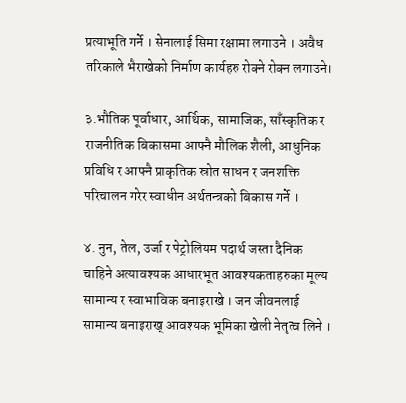प्रत्याभूति गर्ने । सेनालाई सिमा रक्षामा लगाउने । अवैध तरिकाले भैराखेको निर्माण कार्यहरु रोक्ने रोक्न लगाउने।

३.भौतिक पूर्वाधार, आर्थिक, सामाजिक, साँस्कृतिक र राजनीतिक बिकासमा आफ्नै मौलिक शैली, आधुनिक प्रविधि र आफ्नै प्राकृतिक स्रोत साधन र जनशक्ति परिचालन गरेर स्वाधीन अर्थतन्त्रको बिकास गर्ने ।

४. नुन, तेल, उर्जा र पेट्रोलियम पदार्थ जस्ता दैनिक चाहिने अत्यावश्यक आधारभूत आवश्यकताहरुका मूल्य सामान्य र स्वाभाविक बनाइराखे । जन जीवनलाई सामान्य बनाइराख् आवश्यक भूमिका खेली नेतृत्व लिने ।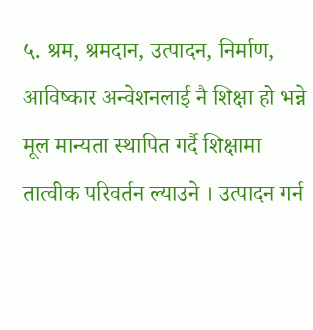५. श्रम, श्रमदान, उत्पादन, निर्माण, आविष्कार अन्वेशनलाई नै शिक्षा हो भन्ने मूल मान्यता स्थापित गर्दै शिक्षामा तात्वीक परिवर्तन ल्याउने । उत्पादन गर्न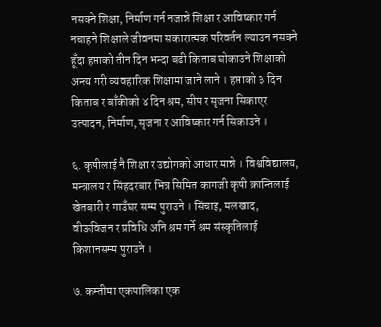नसक्ने शिक्षा, निर्माण गर्न नजान्ने शिक्षा र आविष्कार गर्न नचाहने शिक्षाले जीवनमा सकारात्मक परिवर्तन ल्याउन नसक्ने हूँदा हप्ताको तीन दिन भन्दा बढी किताब घोकाउने शिक्षाको अन्त्य गरी व्यवहारिक शिक्षामा जाने लाने । हप्ताको ३ दिन किताब र बाँकीको ४ दिन श्रम, सीप र सृजना सिकाएर उत्पादन, निर्माण, सृजना र आविष्कार गर्न सिकाउने ।

६. कृषीलाई नै शिक्षा र उद्योगको आधार मान्ने । विश्वविद्यालय, मन्त्रालय र सिंहदरबार भित्र सिमित कागजी कृषी क्रान्तिलाई खेतबारी र गाउँघर सम्म पुराउने । सिंचाइ, मलखाद, वीऊविजन र प्रविधि अनि श्रम गर्ने श्रम संस्कृतिलाई किशानसम्म पुराउने ।

७. कम्तीमा एकपालिका एक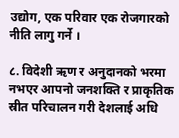उद्योग, एक परिवार एक रोजगारको नीति लागु गर्ने ।

८. विदेशी ऋण र अनुदानको भरमा नभएर आपनो जनशक्ति र प्राकृतिक स्रीत परिचालन गरी देशलाई अधि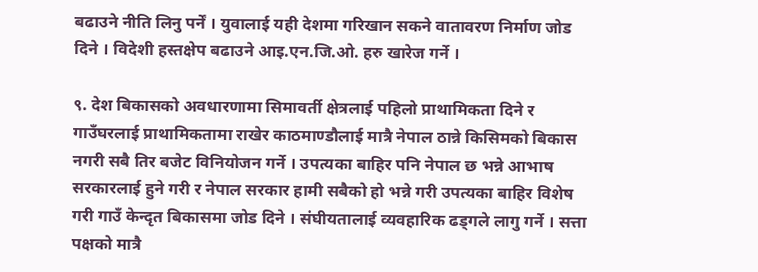बढाउने नीति लिनु पर्नें । युवालाई यही देशमा गरिखान सकने वातावरण निर्माण जोड दिने । विदेशी हस्तक्षेप बढाउने आइ.एन.जि.ओ. हरु खारेज गर्ने ।

९. देश बिकासको अवधारणामा सिमावर्ती क्षेत्रलाई पहिलो प्राथामिकता दिने र गाउँघरलाई प्राथामिकतामा राखेर काठमाण्डौलाई मात्रै नेपाल ठान्ने किसिमको बिकास नगरी सबै तिर बजेट विनियोजन गर्ने । उपत्यका बाहिर पनि नेपाल छ भन्ने आभाष सरकारलाई हुने गरी र नेपाल सरकार हामी सबैको हो भन्ने गरी उपत्यका बाहिर विशेष गरी गाउँ केन्दृत बिकासमा जोड दिने । संघीयतालाई व्यवहारिक ढड्गले लागु गर्ने । सत्ता पक्षको मात्रै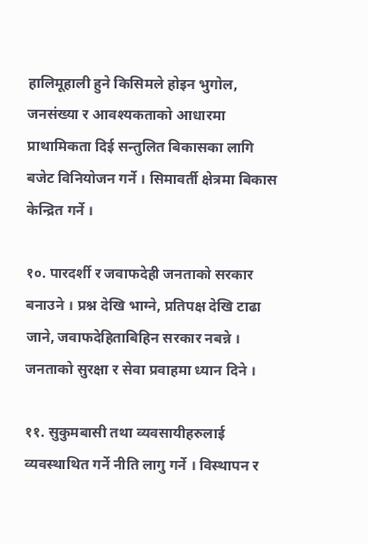हालिमूहाली हुने किसिमले होइन भुगोल, जनसंख्या र आवश्यकताको आधारमा प्राथामिकता दिई सन्तुलित बिकासका लागि बजेट विनियोजन गर्ने । सिमावर्ती क्षेत्रमा बिकास केन्द्रित गर्ने ।

१०. पारदर्शी र जवाफदेही जनताको सरकार बनाउने । प्रश्न देखि भाग्ने, प्रतिपक्ष देखि टाढा जाने, जवाफदेहिताबिहिन सरकार नबन्ने । जनताको सुरक्षा र सेवा प्रवाहमा ध्यान दिने ।

११. सुकुमबासी तथा व्यवसायीहरुलाई व्यवस्थाथित गर्ने नीति लागु गर्ने । विस्थापन र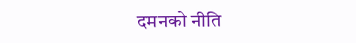दमनको नीति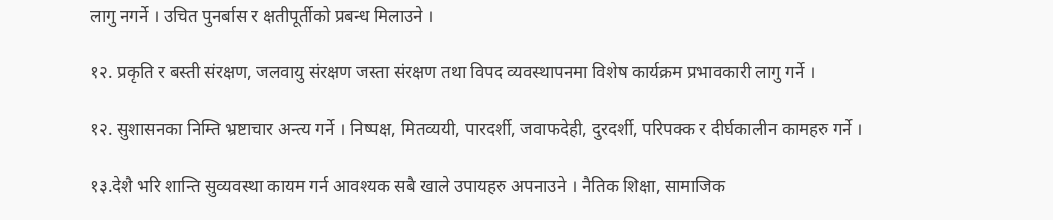लागु नगर्ने । उचित पुनर्बास र क्षतीपूर्तीको प्रबन्ध मिलाउने ।

१२. प्रकृति र बस्ती संरक्षण, जलवायु संरक्षण जस्ता संरक्षण तथा विपद व्यवस्थापनमा विशेष कार्यक्रम प्रभावकारी लागु गर्ने ।

१२. सुशासनका निम्ति भ्रष्टाचार अन्त्य गर्ने । निष्पक्ष, मितव्ययी, पारदर्शी, जवाफदेही, दुरदर्शी, परिपक्क र दीर्घकालीन कामहरु गर्ने ।

१३.देशै भरि शान्ति सुव्यवस्था कायम गर्न आवश्यक सबै खाले उपायहरु अपनाउने । नैतिक शिक्षा, सामाजिक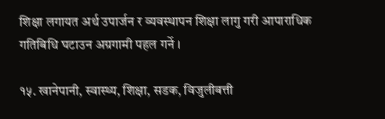शिक्षा लगायत अर्थ उपार्जन र व्यवस्थापन शिक्षा लागु गरी आपाराधिक
गतिबिधि घटाउन अग्रगामी पहल गर्ने ।

१५. खानेपानी, स्वास्थ्य, शिक्षा, सडक, विजुलीबत्ती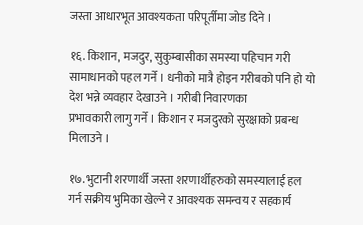जस्ता आधारभूत आवश्यकता परिपूर्तीमा जोड दिने ।

१६. किशान, मजदुर, सुकुम्बासीका समस्या पहिचान गरी सामाधानको पहल गर्ने । धनीको मात्रै होइन गरीबको पनि हो यो देश भन्ने व्यवहार देखाउने । गरीबी निवारणका
प्रभावकारी लागु गर्ने । किशान र मजदुरको सुरक्षाको प्रबन्ध मिलाउने ।

१७. भुटानी शरणार्थी जस्ता शरणार्थीहरुको समस्यालाई हल गर्न सक्रीय भुमिका खेल्ने र आवश्यक समन्वय र सहकार्य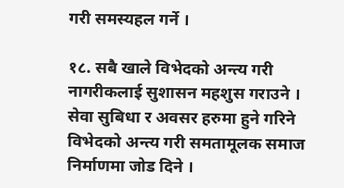गरी समस्यहल गर्ने ।

१८. सबै खाले विभेदको अन्त्य गरी नागरीकलाई सुशासन महशुस गराउने । सेवा सुबिधा र अवसर हरुमा हुने गरिने विभेदको अन्त्य गरी समतामूलक समाज निर्माणमा जोड दिने ।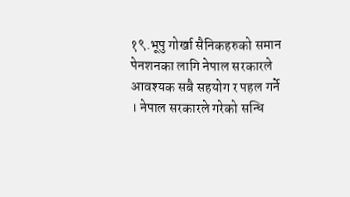१९.भूपु गोर्खा सैनिकहरुको समान पेनशनका लागि नेपाल सरकारले आवश्यक सबै सहयोग र पहल गर्ने । नेपाल सरकारले गरेको सन्धि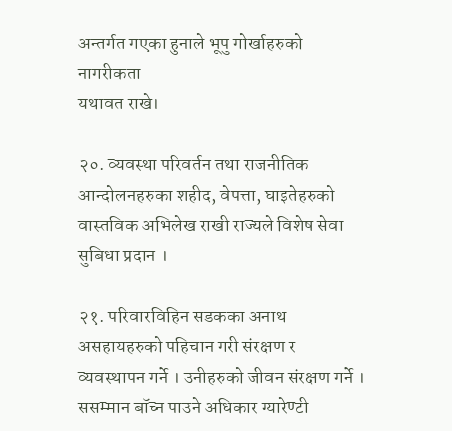अन्तर्गत गएका हुनाले भूपु गोर्खाहरुको नागरीकता
यथावत राखे।

२०. व्यवस्था परिवर्तन तथा राजनीतिक आन्दोलनहरुका शहीद, वेपत्ता, घाइतेहरुको वास्तविक अभिलेख राखी राज्यले विशेष सेवा सुबिधा प्रदान ।

२१. परिवारविहिन सडकका अनाथ असहायहरुको पहिचान गरी संरक्षण र व्यवस्थापन गर्ने । उनीहरुको जीवन संरक्षण गर्ने । ससम्मान बॉच्न पाउने अधिकार ग्यारेण्टी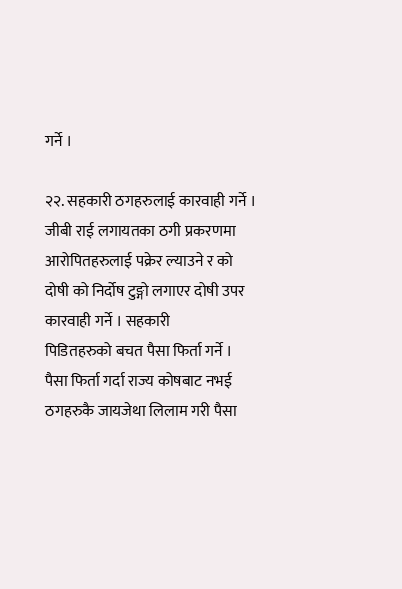गर्ने ।

२२. सहकारी ठगहरुलाई कारवाही गर्ने । जीबी राई लगायतका ठगी प्रकरणमा आरोपितहरुलाई पक्रेर ल्याउने र को दोषी को निर्दोष टुङ्गो लगाएर दोषी उपर कारवाही गर्ने । सहकारी
पिडितहरुको बचत पैसा फिर्ता गर्ने । पैसा फिर्ता गर्दा राज्य कोषबाट नभई ठगहरुकै जायजेथा लिलाम गरी पैसा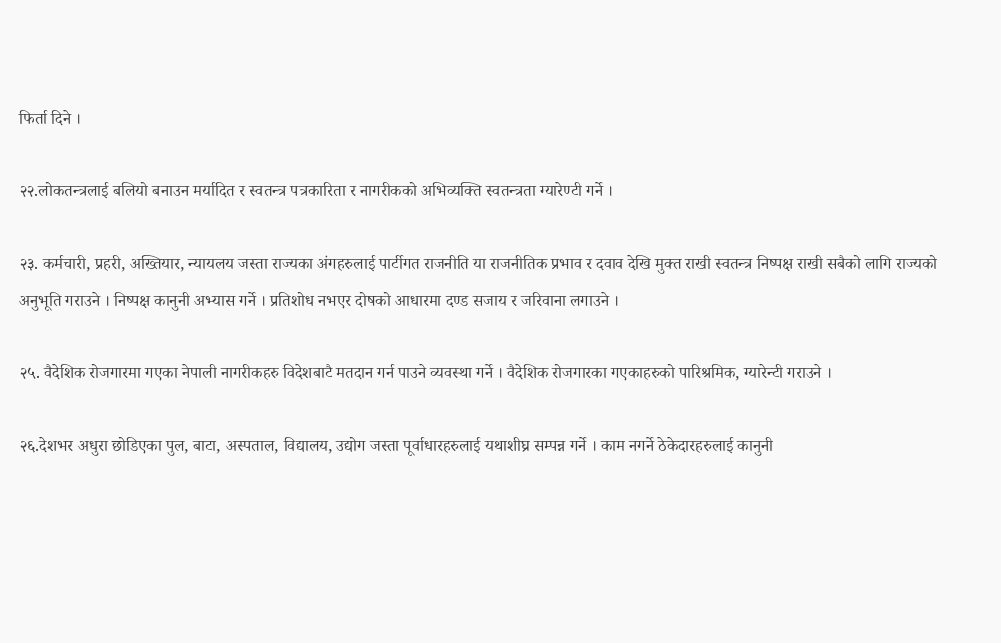फिर्ता दिने ।

२२.लोकतन्त्रलाई बलियो बनाउन मर्यादित र स्वतन्त्र पत्रकारिता र नागरीकको अभिव्यक्ति स्वतन्त्रता ग्यारेण्टी गर्ने ।

२३. कर्मचारी, प्रहरी, अख्तियार, न्यायलय जस्ता राज्यका अंगहरुलाई पार्टीगत राजनीति या राजनीतिक प्रभाव र दवाव देखि मुक्त राखी स्वतन्त्र निष्पक्ष राखी सबैको लागि राज्यको
अनुभूति गराउने । निष्पक्ष कानुनी अभ्यास गर्ने । प्रतिशोध नभएर दोषको आधारमा दण्ड सजाय र जरिवाना लगाउने ।

२५. वैदेशिक रोजगारमा गएका नेपाली नागरीकहरु विदेशबाटै मतदान गर्न पाउने व्यवस्था गर्ने । वैदेशिक रोजगारका गएकाहरुको पारिश्रमिक, ग्यारेन्टी गराउने ।

२६.देशभर अधुरा छोडिएका पुल, बाटा, अस्पताल, विद्यालय, उद्योग जस्ता पूर्वाधारहरुलाई यथाशीघ्र सम्पन्न गर्ने । काम नगर्ने ठेकेदारहरुलाई कानुनी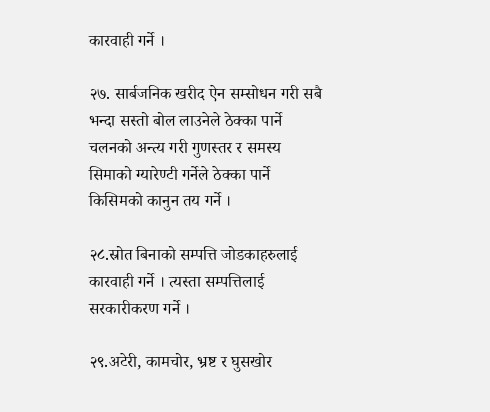कारवाही गर्ने ।

२७. सार्बजनिक खरीद ऐन सम्सोधन गरी सबै भन्दा सस्तो बोल लाउनेले ठेक्का पार्ने चलनको अन्त्य गरी गुणस्तर र समस्य सिमाको ग्यारेण्टी गर्नेले ठेक्का पार्ने किसिमको कानुन तय गर्ने ।

२८.स्रोत बिनाको सम्पत्ति जोडकाहरुलाई कारवाही गर्ने । त्यस्ता सम्पत्तिलाई सरकारीकरण गर्ने ।

२९.अटेरी, कामचोर, भ्रष्ट र घुसखोर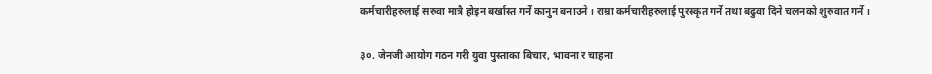कर्मचारीहरुलाई सरुवा मात्रै होइन बर्खास्त गर्ने कानुन बनाउने । राम्रा कर्मचारीहरुलाई पुरस्कृत गर्ने तथा बढुवा दिने चलनको शुरुवात गर्ने ।

३०. जेनजी आयोग गठन गरी युवा पुस्ताका बिचार, भावना र चाहना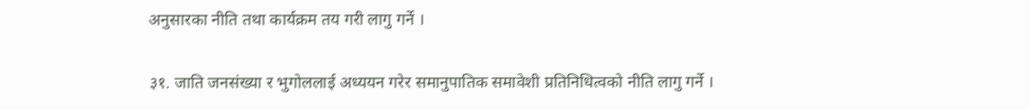अनुसारका नीति तथा कार्यक्रम तय गरी लागु गर्ने ।

३१. जाति जनसंख्या र भुगोललाई अध्ययन गरेर समानुपातिक समावेशी प्रतिनिधित्वको नीति लागु गर्ने ।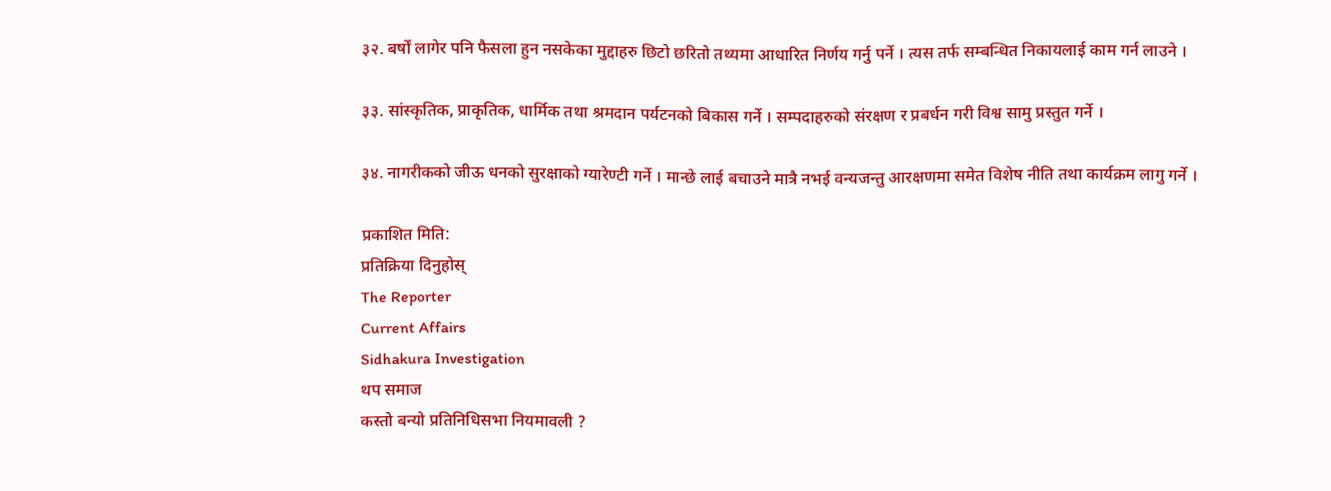३२. बर्षों लागेर पनि फैसला हुन नसकेका मुद्दाहरु छिटो छरितो तथ्यमा आधारित निर्णय गर्नु पर्ने । त्यस तर्फ सम्बन्धित निकायलाई काम गर्न लाउने ।

३३. सांस्कृतिक, प्राकृतिक, धार्मिक तथा श्रमदान पर्यटनको बिकास गर्ने । सम्पदाहरुको संरक्षण र प्रबर्धन गरी विश्व सामु प्रस्तुत गर्ने ।

३४. नागरीकको जीऊ धनको सुरक्षाको ग्यारेण्टी गर्ने । मान्छे लाई बचाउने मात्रै नभई वन्यजन्तु आरक्षणमा समेत विशेष नीति तथा कार्यक्रम लागु गर्ने ।

प्रकाशित मिति:
प्रतिक्रिया दिनुहोस्
The Reporter
Current Affairs
Sidhakura Investigation
थप समाज
कस्तो बन्यो प्रतिनिधिसभा नियमावली ?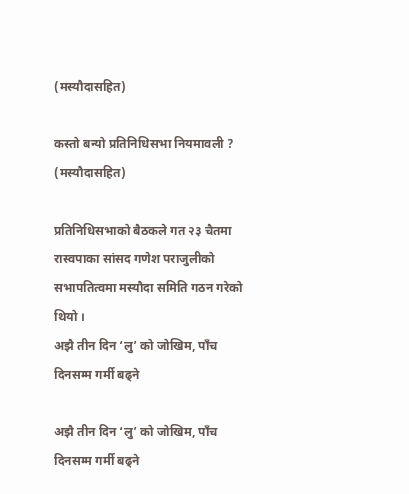(मस्यौदासहित)

कस्तो बन्यो प्रतिनिधिसभा नियमावली ? (मस्यौदासहित)

प्रतिनिधिसभाको बैठकले गत २३ चैतमा रास्वपाका सांसद गणेश पराजुलीको सभापतित्वमा मस्यौदा समिति गठन गरेको थियो ।
अझै तीन दिन ‘लु’ को जोखिम, पाँच दिनसम्म गर्मी बढ्ने

अझै तीन दिन ‘लु’ को जोखिम, पाँच दिनसम्म गर्मी बढ्ने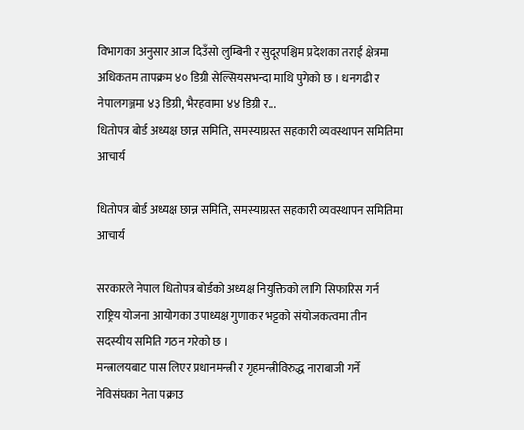विभागका अनुसार आज दिउँसो लुम्बिनी र सुदूरपश्चिम प्रदेशका तराई क्षेत्रमा अधिकतम तापक्रम ४० डिग्री सेल्सियसभन्दा माथि पुगेको छ । धनगढी र नेपालगञ्जमा ४३ डिग्री, भैरहवामा ४४ डिग्री र...
धितोपत्र बोर्ड अध्यक्ष छान्न समिति, समस्याग्रस्त सहकारी व्यवस्थापन समितिमा आचार्य

धितोपत्र बोर्ड अध्यक्ष छान्न समिति, समस्याग्रस्त सहकारी व्यवस्थापन समितिमा आचार्य

सरकारले नेपाल धितोपत्र बोर्डको अध्यक्ष नियुक्तिको लागि सिफारिस गर्न राष्ट्रिय योजना आयोगका उपाध्यक्ष गुणाकर भट्टको संयोजकत्वमा तीन सदस्यीय समिति गठन गरेको छ ।
मन्त्रालयबाट पास लिएर प्रधानमन्त्री र गृहमन्त्रीविरुद्ध नाराबाजी गर्ने नेविसंघका नेता पक्राउ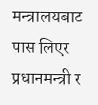मन्त्रालयबाट पास लिएर प्रधानमन्त्री र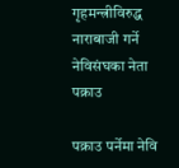गृहमन्त्रीविरुद्ध नाराबाजी गर्ने नेविसंघका नेता पक्राउ

पक्राउ पर्नेमा नेवि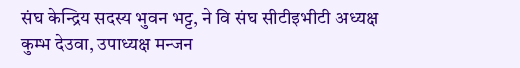संघ केन्द्रिय सदस्य भुवन भट्ट, ने वि संघ सीटीइभीटी अध्यक्ष कुम्भ देउवा, उपाध्यक्ष मन्जन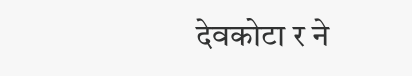देवकोटा र ने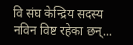वि संघ केन्द्रिय सदस्य नविन विष्ट रहेका छन्...